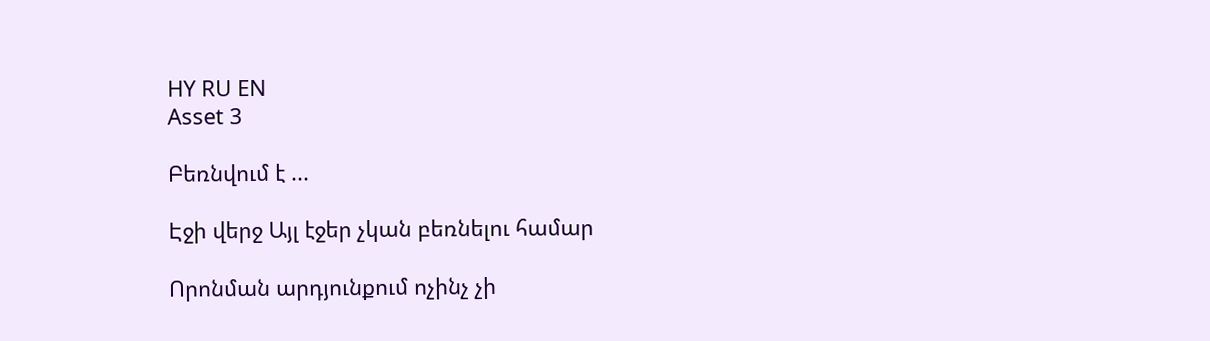HY RU EN
Asset 3

Բեռնվում է ...

Էջի վերջ Այլ էջեր չկան բեռնելու համար

Որոնման արդյունքում ոչինչ չի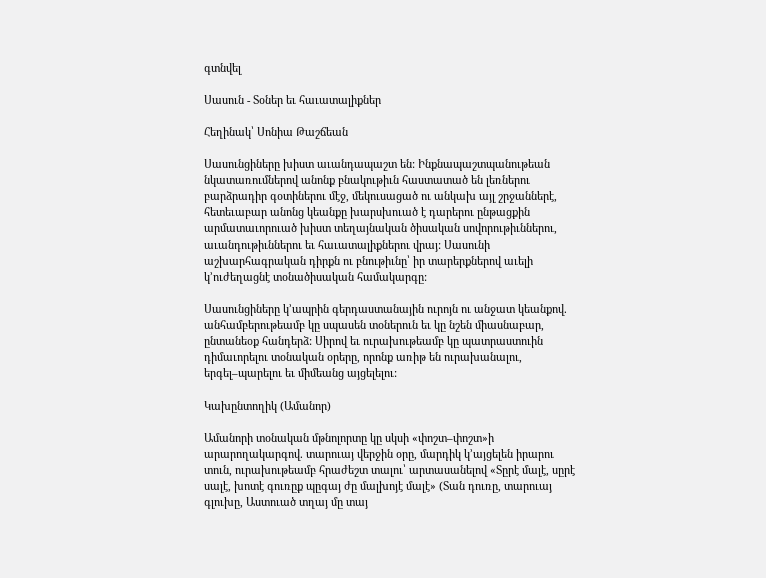գտնվել

Սասուն - Տօներ եւ հաւատալիքներ

Հեղինակ՝ Սոնիա Թաշճեան

Սասունցիները խիստ աւանդապաշտ են: Ինքնապաշտպանութեան նկատառումներով անոնք բնակութիւն հաստատած են լեռներու բարձրադիր գօտիներու մէջ, մեկուսացած ու անկախ այլ շրջաններէ, հետեւաբար անոնց կեանքը խարսխուած է դարերու ընթացքին արմատաւորուած խիստ տեղայնական ծիսական սովորութիւններու, աւանդութիւններու եւ հաւատալիքներու վրայ: Սասունի աշխարհագրական դիրքն ու բնութիւնը՝ իր տարերքներով աւելի կ՚ուժեղացնէ տօնածիսական համակարգը:

Սասունցիները կ՚ապրին գերդաստանային ուրոյն ու անջատ կեանքով. անհամբերութեամբ կը սպասեն տօներուն եւ կը նշեն միասնաբար, ընտանեօք հանդերձ: Սիրով եւ ուրախութեամբ կը պատրաստուին դիմաւորելու տօնական օրերը, որոնք առիթ են ուրախանալու, երգել–պարելու եւ միմեանց այցելելու:

Կախընտողիկ (Ամանոր)

Ամանորի տօնական մթնոլորտը կը սկսի «փոշտ–փոշտ»ի արարողակարգով. տարուայ վերջին օրը, մարդիկ կ՚այցելեն իրարու տուն, ուրախութեամբ հրաժեշտ տալու՝ արտասանելով «Տըրէ մալէ, սըրէ սալէ, խոտէ գուռըք պըգայ ժը մալխոյէ մալէ» (Տան դուռը, տարուայ գլուխը, Աստուած տղայ մը տայ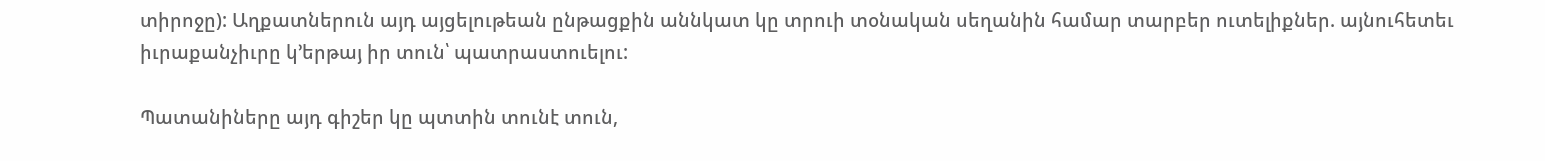տիրոջը): Աղքատներուն այդ այցելութեան ընթացքին աննկատ կը տրուի տօնական սեղանին համար տարբեր ուտելիքներ. այնուհետեւ իւրաքանչիւրը կ՚երթայ իր տուն՝ պատրաստուելու:

Պատանիները այդ գիշեր կը պտտին տունէ տուն,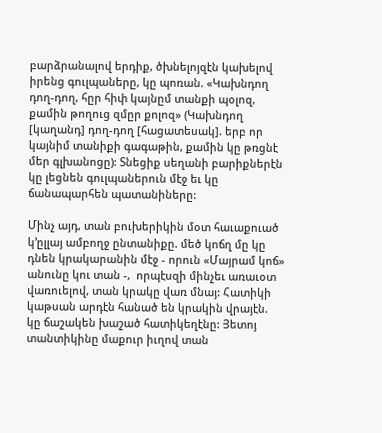բարձրանալով երդիք, ծխնելոյզէն կախելով իրենց գուլպաները, կը պոռան. «Կախնդող դող-դող, հըր հիփ կայնըմ տանքի պօլոզ, քամին թողուց զմըր քոլոզ» (Կախնդող [կաղանդ] դող-դող [հացատեսակ]. երբ որ կայնիմ տանիքի գագաթին, քամին կը թռցնէ մեր գլխանոցը): Տնեցիք սեղանի բարիքներէն կը լեցնեն գուլպաներուն մէջ եւ կը ճանապարհեն պատանիները:

Մինչ այդ, տան բուխերիկին մօտ հաւաքուած կ՚ըլլայ ամբողջ ընտանիքը. մեծ կոճղ մը կը դնեն կրակարանին մէջ - որուն «Մայրամ կոճ» անունը կու տան -,  որպէսզի մինչեւ առաւօտ վառուելով, տան կրակը վառ մնայ: Հատիկի կաթսան արդէն հանած են կրակին վրայէն. կը ճաշակեն խաշած հատիկեղէնը: Յետոյ տանտիկինը մաքուր իւղով տան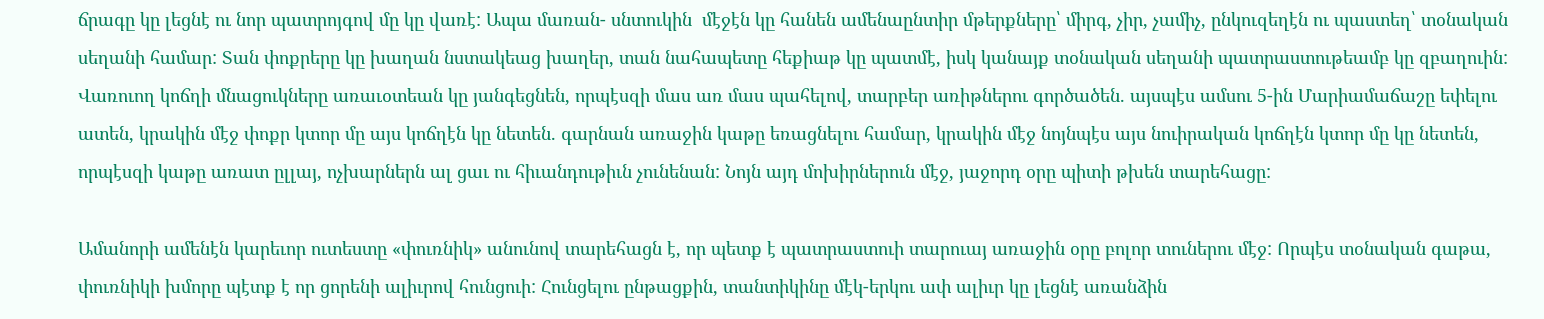ճրագը կը լեցնէ ու նոր պատրոյգով մը կը վառէ: Ապա մառան- սնտուկին  մէջէն կը հանեն ամենաընտիր մթերքները՝ միրգ, չիր, չամիչ, ընկուզեղէն ու պաստեղ՝ տօնական սեղանի համար: Տան փոքրերը կը խաղան նստակեաց խաղեր, տան նահապետը հեքիաթ կը պատմէ, իսկ կանայք տօնական սեղանի պատրաստութեամբ կը զբաղուին: Վառուող կոճղի մնացուկները առաւօտեան կը յանգեցնեն, որպէսզի մաս առ մաս պահելով, տարբեր առիթներու գործածեն. այսպէս ամսու 5-ին Մարիամաճաշը եփելու ատեն, կրակին մէջ փոքր կտոր մը այս կոճղէն կը նետեն. գարնան առաջին կաթը եռացնելու համար, կրակին մէջ նոյնպէս այս նուիրական կոճղէն կտոր մը կը նետեն, որպէսզի կաթը առատ ըլլայ, ոչխարներն ալ ցաւ ու հիւանդութիւն չունենան: Նոյն այդ մոխիրներուն մէջ, յաջորդ օրը պիտի թխեն տարեհացը:

Ամանորի ամենէն կարեւոր ուտեստը «փուռնիկ» անունով տարեհացն է, որ պետք է պատրաստուի տարուայ առաջին օրը բոլոր տուներու մէջ: Որպէս տօնական գաթա, փուռնիկի խմորը պէտք է որ ցորենի ալիւրով հունցուի: Հունցելու ընթացքին, տանտիկինը մէկ-երկու ափ ալիւր կը լեցնէ առանձին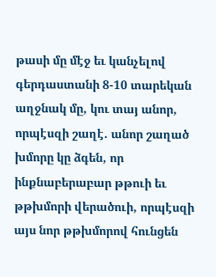թասի մը մէջ եւ կանչելով գերդաստանի 8-10 տարեկան աղջնակ մը, կու տայ անոր, որպէսզի շաղէ. անոր շաղած խմորը կը ձգեն, որ ինքնաբերաբար թթուի եւ թթխմորի վերածուի, որպէսզի այս նոր թթխմորով հունցեն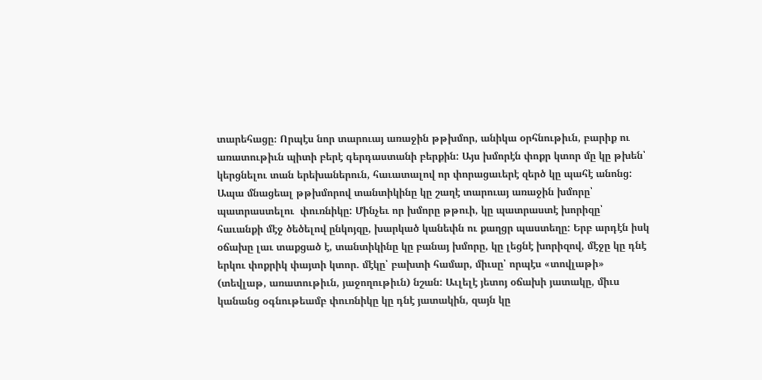տարեհացը։ Որպէս նոր տարուայ առաջին թթխմոր, անիկա օրհնութիւն, բարիք ու առատութիւն պիտի բերէ գերդաստանի բերքին: Այս խմորէն փոքր կտոր մը կը թխեն՝ կերցնելու տան երեխաներուն, հաւատալով որ փորացաւերէ զերծ կը պահէ անոնց: Ապա մնացեալ թթխմորով տանտիկինը կը շաղէ տարուայ առաջին խմորը՝ պատրաստելու  փուռնիկը: Մինչեւ որ խմորը թթուի, կը պատրաստէ խորիզը՝ հաւանքի մէջ ծեծելով ընկոյզը, խարկած կանեփն ու քաղցր պաստեղը: Երբ արդէն իսկ օճախը լաւ տաքցած է, տանտիկինը կը բանայ խմորը, կը լեցնէ խորիզով, մէջը կը դնէ երկու փոքրիկ փայտի կտոր. մէկը՝ բախտի համար, միւսը՝ որպէս «տովլաթի» (տեվլաթ, առատութիւն, յաջողութիւն) նշան: Աւլելէ յետոյ օճախի յատակը, միւս կանանց օգնութեամբ փուռնիկը կը դնէ յատակին, զայն կը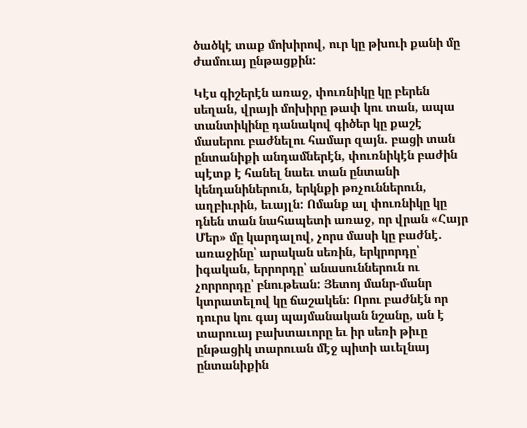ծածկէ տաք մոխիրով, ուր կը թխուի քանի մը ժամուայ ընթացքին:

Կէս գիշերէն առաջ, փուռնիկը կը բերեն սեղան, վրայի մոխիրը թափ կու տան, ապա տանտիկինը դանակով գիծեր կը քաշէ մասերու բաժնելու համար զայն. բացի տան ընտանիքի անդամներէն, փուռնիկէն բաժին պէտք է հանել նաեւ տան ընտանի կենդանիներուն, երկնքի թռչուններուն, աղբիւրին, եւայլն: Ոմանք ալ փուռնիկը կը դնեն տան նահապետի առաջ, որ վրան «Հայր Մեր» մը կարդալով, չորս մասի կը բաժնէ. առաջինը՝ արական սեռին, երկրորդը՝ իգական, երրորդը՝ անասուններուն ու չորրորդը՝ բնութեան: Յետոյ մանր-մանր կտրատելով կը ճաշակեն: Որու բաժնէն որ դուրս կու գայ պայմանական նշանը, ան է տարուայ բախտաւորը եւ իր սեռի թիւը ընթացիկ տարուան մէջ պիտի աւելնայ ընտանիքին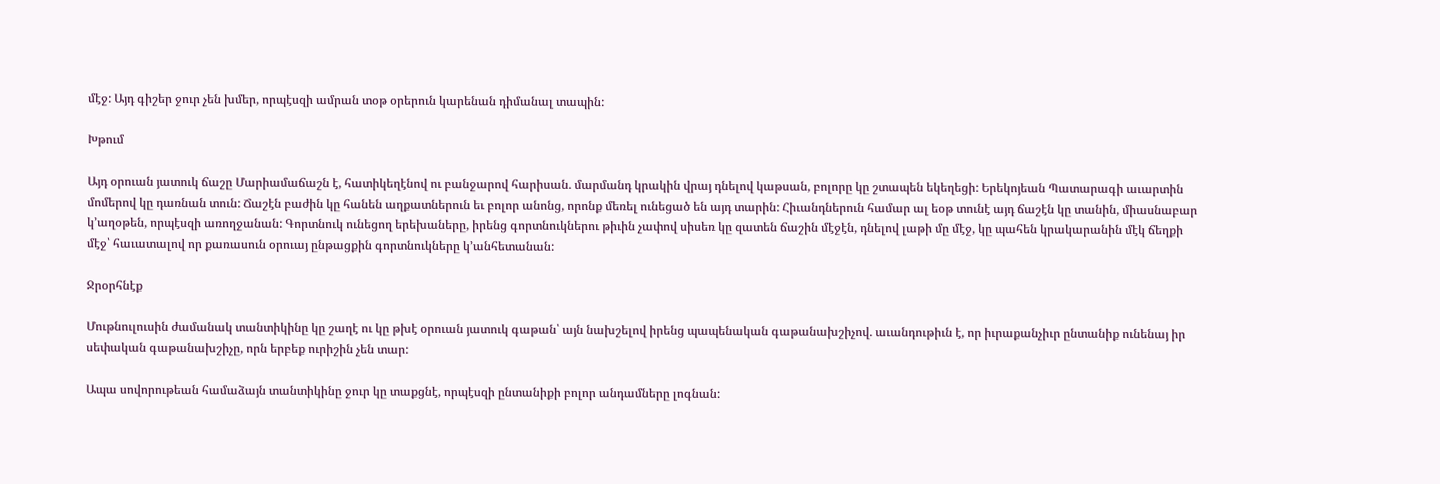մէջ: Այդ գիշեր ջուր չեն խմեր, որպէսզի ամրան տօթ օրերուն կարենան դիմանալ տապին:

Խթում

Այդ օրուան յատուկ ճաշը Մարիամաճաշն է, հատիկեղէնով ու բանջարով հարիսան. մարմանդ կրակին վրայ դնելով կաթսան, բոլորը կը շտապեն եկեղեցի: Երեկոյեան Պատարագի աւարտին մոմերով կը դառնան տուն: Ճաշէն բաժին կը հանեն աղքատներուն եւ բոլոր անոնց, որոնք մեռել ունեցած են այդ տարին: Հիւանդներուն համար ալ եօթ տունէ այդ ճաշէն կը տանին, միասնաբար կ՚աղօթեն, որպէսզի առողջանան: Գորտնուկ ունեցող երեխաները, իրենց գորտնուկներու թիւին չափով սիսեռ կը զատեն ճաշին մէջէն, դնելով լաթի մը մէջ, կը պահեն կրակարանին մէկ ճեղքի մէջ՝ հաւատալով որ քառասուն օրուայ ընթացքին գորտնուկները կ՚անհետանան:

Ջրօրհնէք

Մութնուլուսին ժամանակ տանտիկինը կը շաղէ ու կը թխէ օրուան յատուկ գաթան՝ այն նախշելով իրենց պապենական գաթանախշիչով. աւանդութիւն է, որ իւրաքանչիւր ընտանիք ունենայ իր սեփական գաթանախշիչը, որն երբեք ուրիշին չեն տար:

Ապա սովորութեան համաձայն տանտիկինը ջուր կը տաքցնէ, որպէսզի ընտանիքի բոլոր անդամները լոգնան: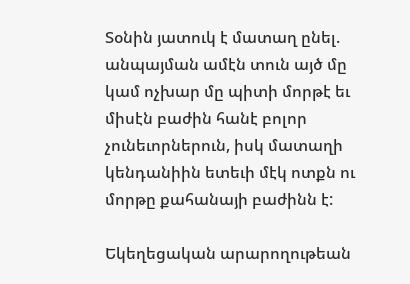Տօնին յատուկ է մատաղ ընել. անպայման ամէն տուն այծ մը կամ ոչխար մը պիտի մորթէ եւ միսէն բաժին հանէ բոլոր չունեւորներուն, իսկ մատաղի կենդանիին ետեւի մէկ ոտքն ու մորթը քահանայի բաժինն է:

Եկեղեցական արարողութեան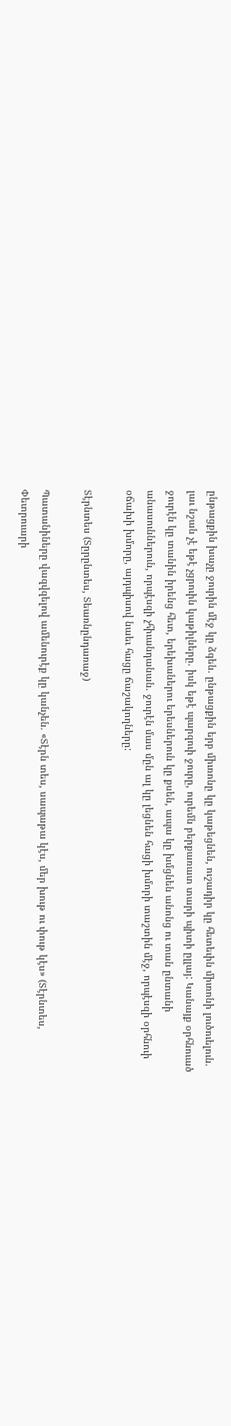ընթացքին խաչը ջուրին մէջ կը ձգեն. ընթացքին երբ միւռոնը կը կաթեցնեն, ուշադիր կը հետեւին միւռոնի լուծուելուն. լաւ նշան չէ եթէ չցրուին կաթիլները. իսկ եթէ պարզուի ջուրը, ուրեմն բերքառատ տարի պիտի ըլլայ: Կանայք օրհնուած ջուրէն կը տանին իրենց հետ, երեխաներու երեսներուն կը քսեն, ապա կը խմցնեն անոնց ու տան ընտանի անասուններուն, որպէսզի չհիւանդանան. ջուրէն մաս մըն ալ կը լեցնեն հացի խմորի տաշտին մէջ, որպէսզի օրհնուի օճախի խմորը, այդպիսով նաեւ հացը ճաշակողները:

Տէրնտես (Տըրընտես, Տեառնընդառաջ)

Պատանիները վազվզելով ամենուրէք կը կանչեն. «Տէրն տես, սապաթա կէս, մեր խութ ու փութ կէս» (Տէրնտես, Փետրուարի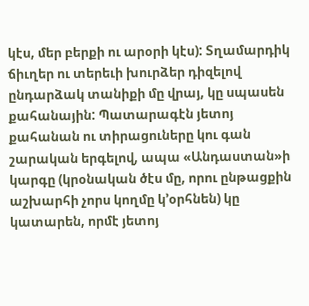կէս, մեր բերքի ու արօրի կէս): Տղամարդիկ ճիւղեր ու տերեւի խուրձեր դիզելով ընդարձակ տանիքի մը վրայ, կը սպասեն քահանային: Պատարագէն յետոյ քահանան ու տիրացուները կու գան շարական երգելով, ապա «Անդաստան»ի կարգը (կրօնական ծէս մը, որու ընթացքին աշխարհի չորս կողմը կ՚օրհնեն) կը կատարեն, որմէ յետոյ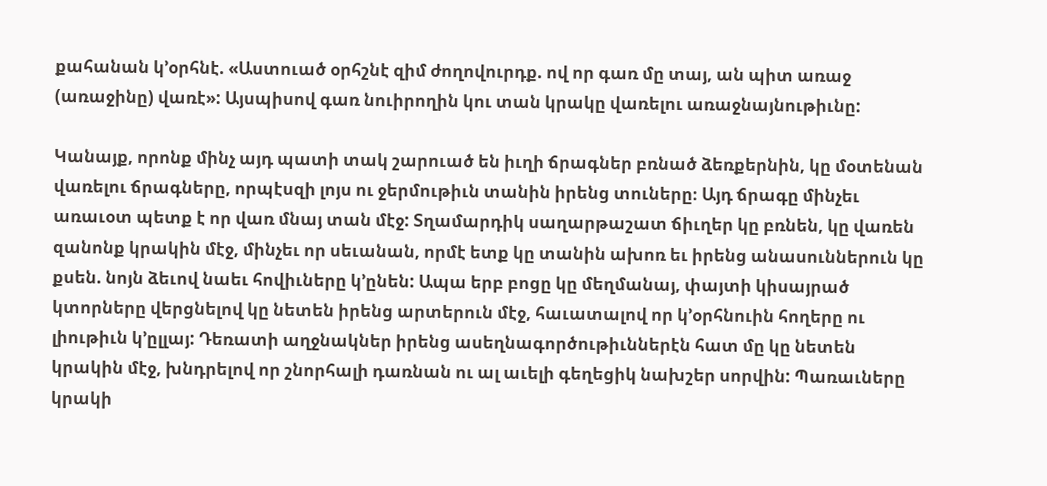քահանան կ՚օրհնէ. «Աստուած օրհշնէ զիմ ժողովուրդք. ով որ գառ մը տայ, ան պիտ առաջ (առաջինը) վառէ»: Այսպիսով գառ նուիրողին կու տան կրակը վառելու առաջնայնութիւնը:

Կանայք, որոնք մինչ այդ պատի տակ շարուած են իւղի ճրագներ բռնած ձեռքերնին, կը մօտենան վառելու ճրագները, որպէսզի լոյս ու ջերմութիւն տանին իրենց տուները։ Այդ ճրագը մինչեւ առաւօտ պետք է որ վառ մնայ տան մէջ: Տղամարդիկ սաղարթաշատ ճիւղեր կը բռնեն, կը վառեն զանոնք կրակին մէջ, մինչեւ որ սեւանան, որմէ ետք կը տանին ախոռ եւ իրենց անասուններուն կը քսեն. նոյն ձեւով նաեւ հովիւները կ՚ընեն: Ապա երբ բոցը կը մեղմանայ, փայտի կիսայրած կտորները վերցնելով կը նետեն իրենց արտերուն մէջ, հաւատալով որ կ՚օրհնուին հողերը ու լիութիւն կ՚ըլլայ: Դեռատի աղջնակներ իրենց ասեղնագործութիւններէն հատ մը կը նետեն կրակին մէջ, խնդրելով որ շնորհալի դառնան ու ալ աւելի գեղեցիկ նախշեր սորվին: Պառաւները կրակի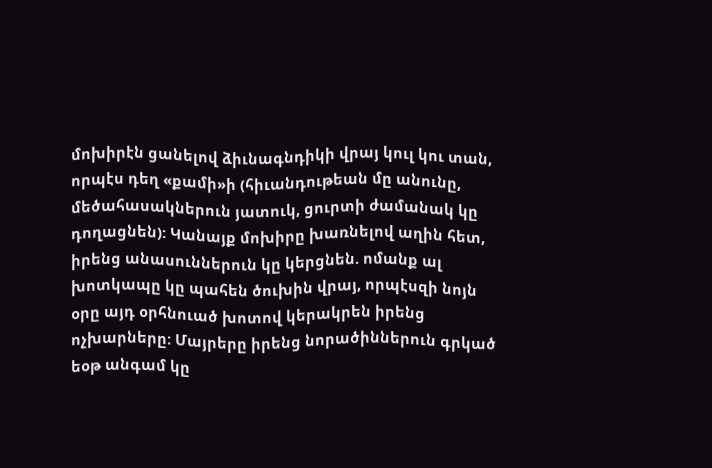մոխիրէն ցանելով ձիւնագնդիկի վրայ կուլ կու տան, որպէս դեղ «քամի»ի (հիւանդութեան մը անունը, մեծահասակներուն յատուկ, ցուրտի ժամանակ կը դողացնեն): Կանայք մոխիրը խառնելով աղին հետ, իրենց անասուններուն կը կերցնեն. ոմանք ալ խոտկապը կը պահեն ծուխին վրայ, որպէսզի նոյն օրը այդ օրհնուած խոտով կերակրեն իրենց ոչխարները: Մայրերը իրենց նորածիններուն գրկած եօթ անգամ կը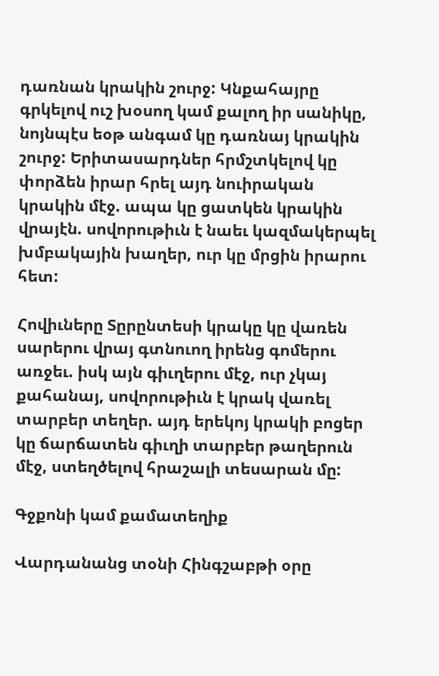դառնան կրակին շուրջ: Կնքահայրը գրկելով ուշ խօսող կամ քալող իր սանիկը, նոյնպէս եօթ անգամ կը դառնայ կրակին շուրջ: Երիտասարդներ հրմշտկելով կը փորձեն իրար հրել այդ նուիրական կրակին մէջ. ապա կը ցատկեն կրակին վրայէն. սովորութիւն է նաեւ կազմակերպել խմբակային խաղեր, ուր կը մրցին իրարու հետ:

Հովիւները Տըրընտեսի կրակը կը վառեն սարերու վրայ գտնուող իրենց գոմերու առջեւ. իսկ այն գիւղերու մէջ, ուր չկայ քահանայ, սովորութիւն է կրակ վառել տարբեր տեղեր. այդ երեկոյ կրակի բոցեր կը ճարճատեն գիւղի տարբեր թաղերուն մէջ, ստեղծելով հրաշալի տեսարան մը:

Գջքոնի կամ քամատեղիք

Վարդանանց տօնի Հինգշաբթի օրը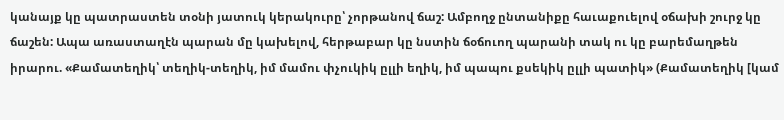կանայք կը պատրաստեն տօնի յատուկ կերակուրը՝ չորթանով ճաշ: Ամբողջ ընտանիքը հաւաքուելով օճախի շուրջ կը ճաշեն: Ապա առաստաղէն պարան մը կախելով, հերթաբար կը նստին ճօճուող պարանի տակ ու կը բարեմաղթեն իրարու. «Քամատեղիկ՝ տեղիկ-տեղիկ, իմ մամու փչուկիկ ըլլի եղիկ, իմ պապու քսեկիկ ըլլի պատիկ» (Քամատեղիկ [կամ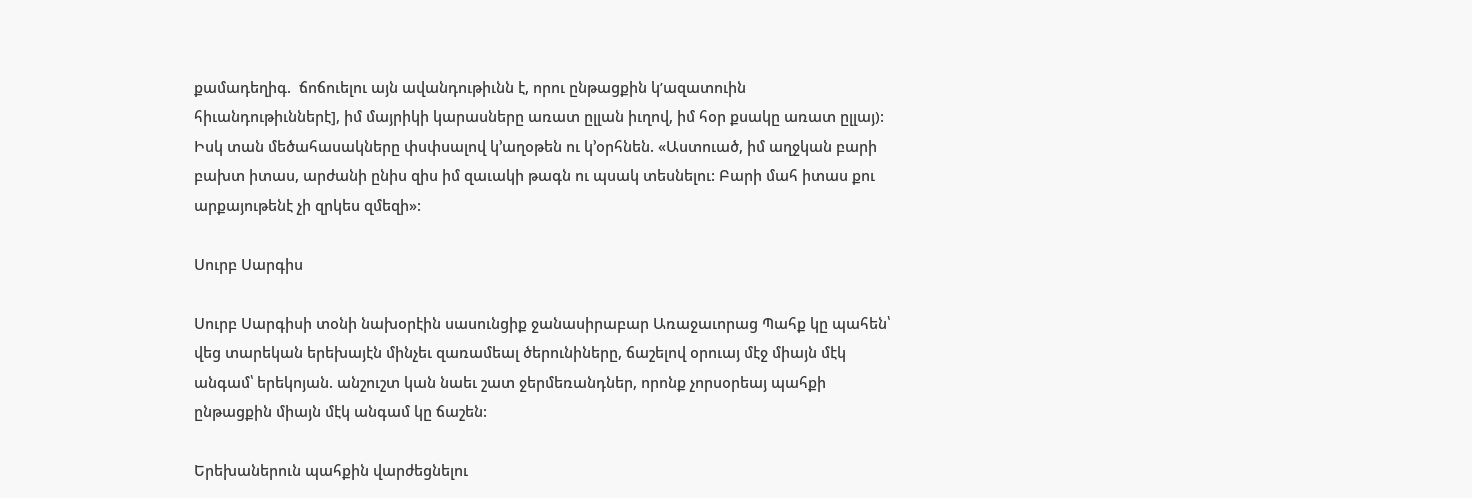քամադեղիգ.  ճոճուելու այն ավանդութիւնն է, որու ընթացքին կʼազատուին հիւանդութիւններէ], իմ մայրիկի կարասները առատ ըլլան իւղով, իմ հօր քսակը առատ ըլլայ): Իսկ տան մեծահասակները փսփսալով կ՚աղօթեն ու կ՚օրհնեն. «Աստուած, իմ աղջկան բարի բախտ իտաս, արժանի ընիս զիս իմ զաւակի թագն ու պսակ տեսնելու: Բարի մահ իտաս քու արքայութենէ չի զրկես զմեզի»:

Սուրբ Սարգիս

Սուրբ Սարգիսի տօնի նախօրէին սասունցիք ջանասիրաբար Առաջաւորաց Պահք կը պահեն՝ վեց տարեկան երեխայէն մինչեւ զառամեալ ծերունիները, ճաշելով օրուայ մէջ միայն մէկ անգամ՝ երեկոյան. անշուշտ կան նաեւ շատ ջերմեռանդներ, որոնք չորսօրեայ պահքի ընթացքին միայն մէկ անգամ կը ճաշեն:

Երեխաներուն պահքին վարժեցնելու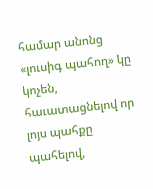համար անոնց «լուսիգ պահող» կը կոչեն, հաւատացնելով որ լոյս պահքը պահելով,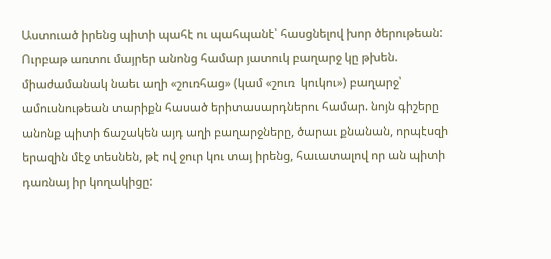Աստուած իրենց պիտի պահէ ու պահպանէ՝ հասցնելով խոր ծերութեան: Ուրբաթ առտու մայրեր անոնց համար յատուկ բաղարջ կը թխեն. միաժամանակ նաեւ աղի «շուռհաց» (կամ «շուռ  կուկու») բաղարջ՝ ամուսնութեան տարիքն հասած երիտասարդներու համար. նոյն գիշերը անոնք պիտի ճաշակեն այդ աղի բաղարջները, ծարաւ քնանան, որպէսզի երազին մէջ տեսնեն, թէ ով ջուր կու տայ իրենց, հաւատալով որ ան պիտի դառնայ իր կողակիցը: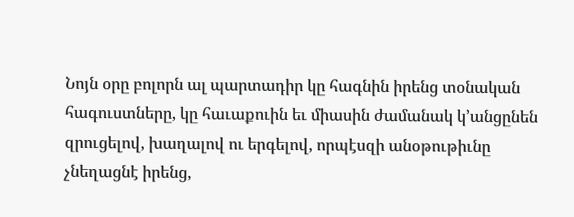Նոյն օրը բոլորն ալ պարտադիր կը հագնին իրենց տօնական հագուստները, կը հաւաքուին եւ միասին ժամանակ կ՚անցընեն զրուցելով, խաղալով ու երգելով, որպէսզի անօթութիւնը չնեղացնէ իրենց,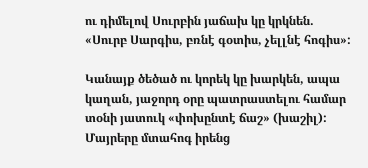ու դիմելով Սուրբին յաճախ կը կրկնեն. «Սուրբ Սարգիս, բռնէ գօտիս, չելլնէ հոգիս»:

Կանայք ծեծած ու կորեկ կը խարկեն, ապա կաղան, յաջորդ օրը պատրաստելու համար տօնի յատուկ «փոխընտէ ճաշ» (խաշիլ): Մայրերը մտահոգ իրենց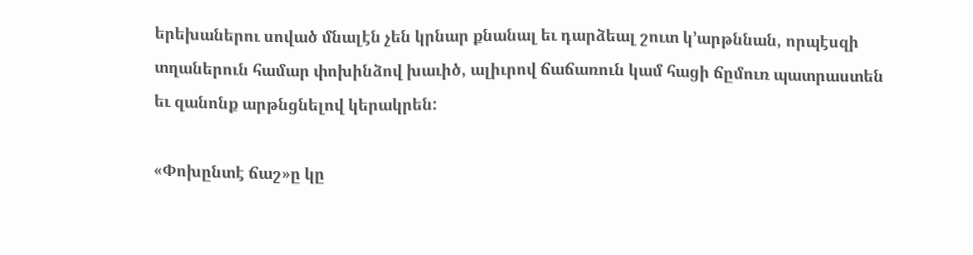երեխաներու սոված մնալէն չեն կրնար քնանալ եւ դարձեալ շուտ կ՚արթննան, որպէսզի տղաներուն համար փոխինձով խաւիծ, ալիւրով ճաճառուն կամ հացի ճըմուռ պատրաստեն եւ զանոնք արթնցնելով կերակրեն:

«Փոխընտէ ճաշ»ը կը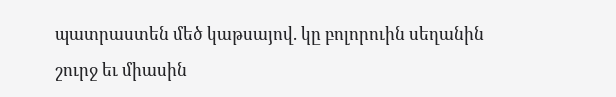պատրաստեն մեծ կաթսայով. կը բոլորուին սեղանին շուրջ եւ միասին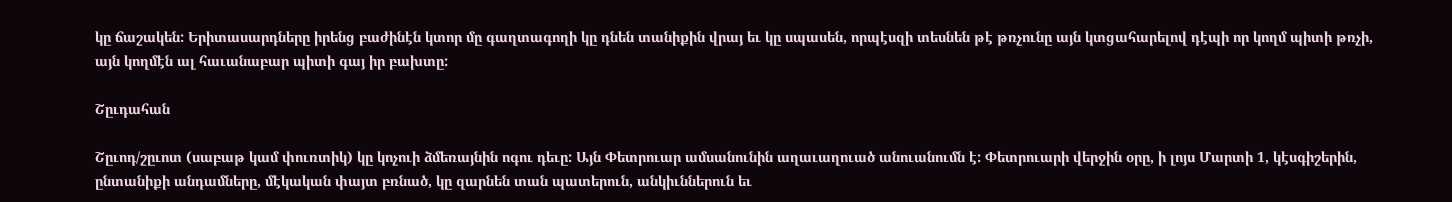կը ճաշակեն: Երիտասարդները իրենց բաժինէն կտոր մը գաղտագողի կը դնեն տանիքին վրայ եւ կը սպասեն, որպէսզի տեսնեն թէ թռչունը այն կտցահարելով դէպի որ կողմ պիտի թռչի, այն կողմէն ալ հաւանաբար պիտի գայ իր բախտը:

Շըւդահան

Շըւոդ/շըւոտ (սաբաթ կամ փուռտիկ) կը կոչուի ձմեռայնին ոգու դեւը: Այն Փետրուար ամսանունին աղաւաղուած անուանումն է: Փետրուարի վերջին օրը, ի լոյս Մարտի 1, կէսգիշերին, ընտանիքի անդամները, մէկական փայտ բռնած, կը զարնեն տան պատերուն, անկիւններուն եւ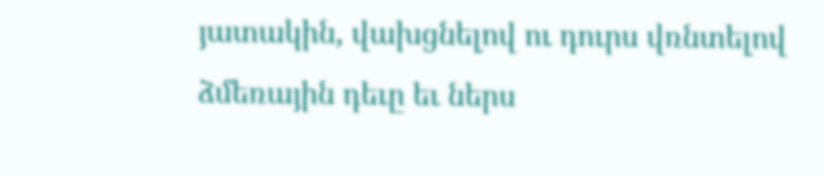յատակին, վախցնելով ու դուրս վռնտելով ձմեռային դեւը եւ ներս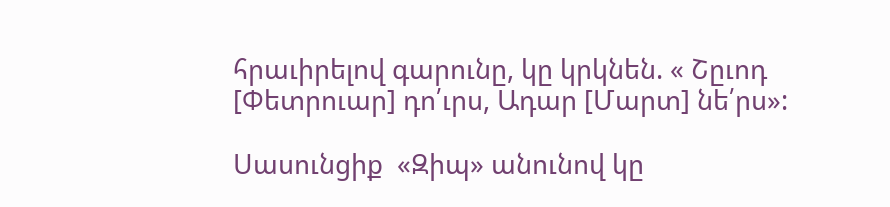հրաւիրելով գարունը, կը կրկնեն. « Շըւոդ [Փետրուար] դո՛ւրս, Ադար [Մարտ] նե՛րս»:

Սասունցիք  «Զիպ» անունով կը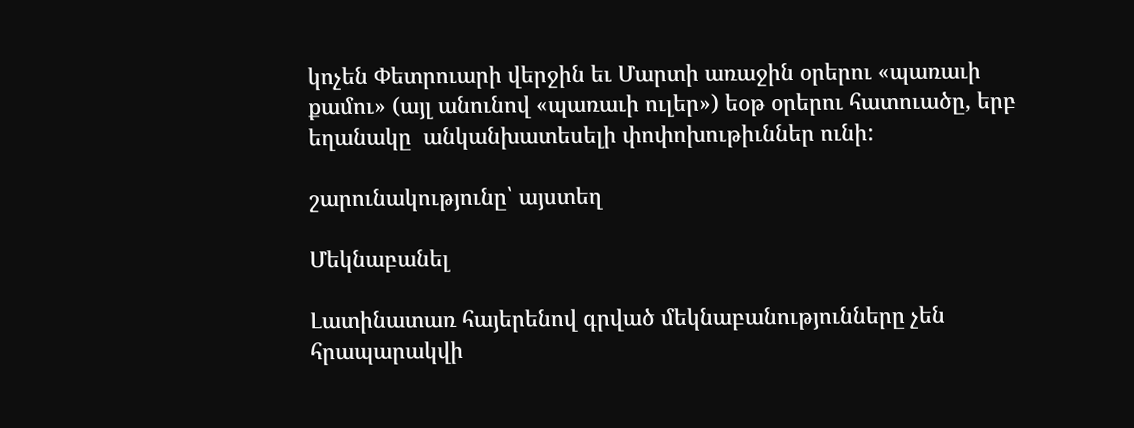կոչեն Փետրուարի վերջին եւ Մարտի առաջին օրերու «պառաւի քամու» (այլ անունով «պառաւի ուլեր») եօթ օրերու հատուածը, երբ եղանակը  անկանխատեսելի փոփոխութիւններ ունի:

շարունակությունը՝ այստեղ

Մեկնաբանել

Լատինատառ հայերենով գրված մեկնաբանությունները չեն հրապարակվի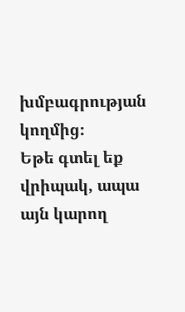խմբագրության կողմից։
Եթե գտել եք վրիպակ, ապա այն կարող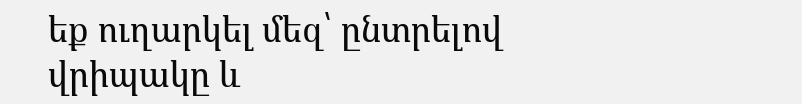եք ուղարկել մեզ՝ ընտրելով վրիպակը և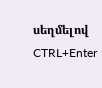սեղմելով CTRL+Enter